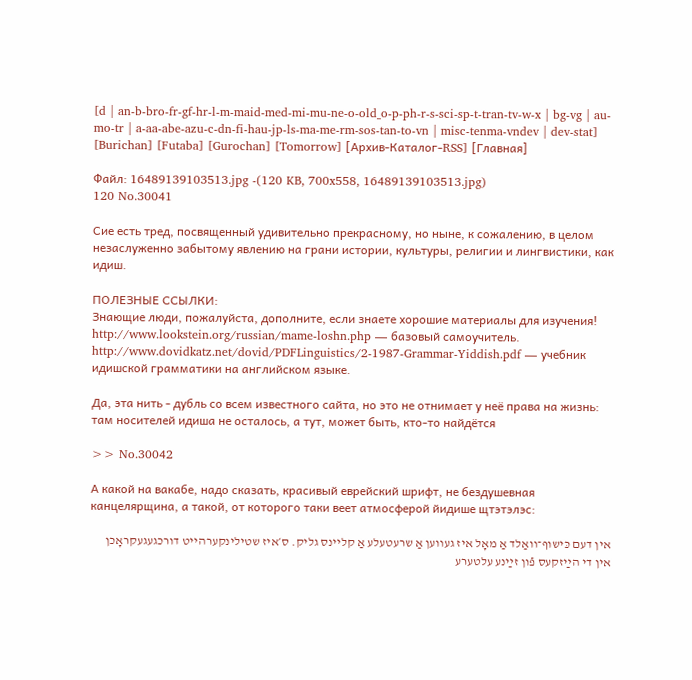[d | an-b-bro-fr-gf-hr-l-m-maid-med-mi-mu-ne-o-old_o-p-ph-r-s-sci-sp-t-tran-tv-w-x | bg-vg | au-mo-tr | a-aa-abe-azu-c-dn-fi-hau-jp-ls-ma-me-rm-sos-tan-to-vn | misc-tenma-vndev | dev-stat]
[Burichan] [Futaba] [Gurochan] [Tomorrow] [Архив-Каталог-RSS] [Главная]

Файл: 16489139103513.jpg -(120 KB, 700x558, 16489139103513.jpg)
120 No.30041

Сие есть тред, посвященный удивительно прекрасному, но ныне, к сожалению, в целом незаслуженно забытому явлению на грани истории, культуры, религии и лингвистики, как идиш.

ПОЛЕЗНЫЕ ССЫЛКИ:
Знающие люди, пожалуйста, дополните, если знаете хорошие материалы для изучения!
http://www.lookstein.org/russian/mame-loshn.php — базовый самоучитель.
http://www.dovidkatz.net/dovid/PDFLinguistics/2-1987-Grammar-Yiddish.pdf — учебник идишской грамматики на английском языке.

Да, эта нить - дубль со всем известного сайта, но это не отнимает у неё права на жизнь: там носителей идиша не осталось, а тут, может быть, кто-то найдётся

>> No.30042

А какой на вакабе, надо сказать, красивый еврейский шрифт, не бездушевная канцелярщина, а такой, от которого таки веет атмосферой йидише щтэтэлэс:

אין דעם כּישוף־װאַלד אַ מאָל איז געװען אַ שרעטעלע אַ קלײנס גליק. ס׳איז שטילינקערהײט דורכגעגעקראָכן אין די הײַזקעס פֿון זײַנע עלטערע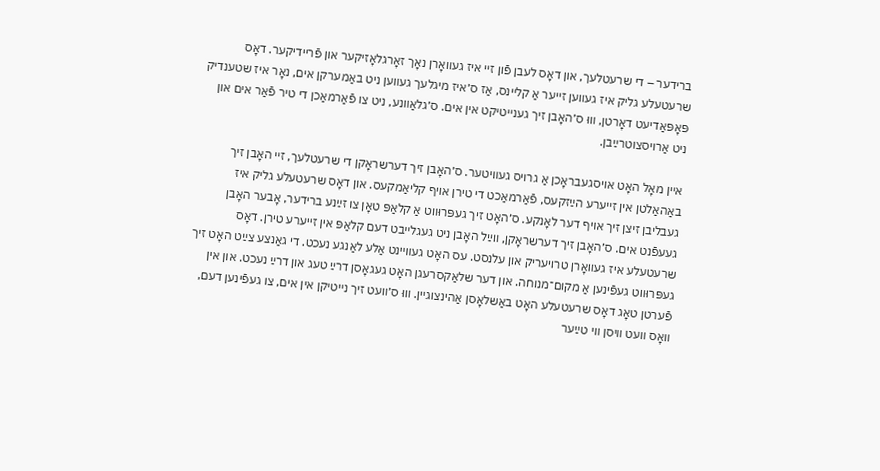ברידער – די שרעטלעך, און דאָס לעבן פֿון זײ איז געװאָרן נאָך זאָרגלאָזיקער און פֿרײדיקער. דאָס שרעטעלע גליק איז געװען זײער אַ קלײנס, אַז ס׳איז מיגלעך געװען ניט באַמערקן אים, נאָר איז שטענדיק פּאָפּאַדיעט דאָרטן, װוּ ס׳האָבן זיך גענײטיקט אין אים. ס׳גלאַװנע, ניט צו פֿאַרמאַכן די טיר פֿאַר אים און ניט אַרױסצוטרײַבן.

אײן מאָל האָט אױסגעבראָכן אַ גרױס געװיטער. ס׳האָבן זיך דערשראָקן די שרעטלעך, זײ האָבן זיך באַהאַלטן אין זײערע הײַזקעס, פֿאַרמאַכט די טירן אױף קליאַמקעס. און דאָס שרעטעלע גליק איז געבליבן זיצן זיך אױף דער לאָנקע. ס׳האָט זיך געפּרוּװט אַ קלאַפּ טאָן צו זײַנע ברידער, אָבער האָבן געעפֿנט אים. ס׳האָבן זיך דערשראָקן, װײַל האָבן ניט געגלײבט דעם קלאַפּ אין זײערע טירן. דאָס שרעטעלע איז געװאָרן טרױעריק און עלנסט. עס האָט געװײנט אַלע לאַנגע נעכט. די גאַנצע צײַט האָט זיך געפּרוּװט געפֿינען אַ מקום־מנוחה. און דער שלאַקסרעגן האָט געגאָסן דרײַ טעג און דרײַ נעכט. און אין פֿערטן טאָג דאָס שרעטעלע האָט באַשלאָסן אַהינצוגײן. װוּ ס׳װעט זיך נײטיקן אין אים, צו געפֿינען דעם, װאָס װעט װיסן װי טײַער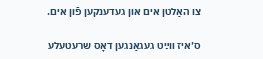צו האַלטן אים און געדענקען פֿון אים.

ס׳איז װײַט געגאַנגען דאָס שרעטעלע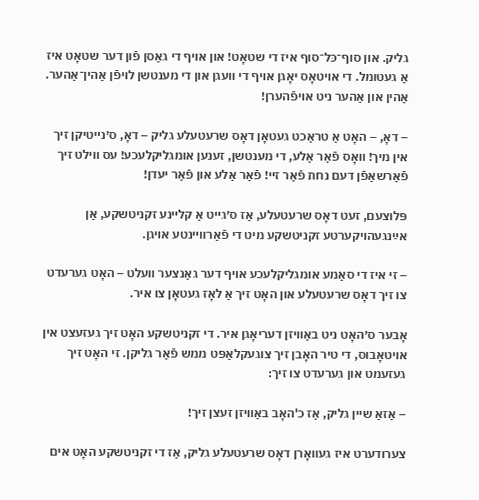גליק. און סוף־כּל־סוף איז די שטאָט! און אױף די גאַסן פֿון דער שטאָט איז אַ געטומל. די אױטאָס יאָגן אױף די װעגן און די מענטשן לױפֿן אַהין־אַהער. אַהין און אַהער ניט אױפֿהערן!

– דאָ, – האָט אַ טראַכט געטאָן דאָס שרעטעלע גליק – דאָ, ס׳נײטיקן זיך אין מיך! װאָס פֿאַר אַלע, די מענטשן, זענען אומגליקלעכע! עס װילט זיך פֿאַרשאַפֿן דעם נחת פֿאַר זײ! פֿאַר אַלע און פֿאַר יעדן!

פּלוצעם, זעט דאָס שרעטעלע, אַז ס׳גײט אַ קלײנע זקניטשקע, אַן אײַנגעהױקערטע זקניטשקע מיט די פֿאַרװײנטע אױגן.

– זי איז די סאַמע אומגליקלעכע אױף דער גאַנצער װעלט – האָט גערעדט צו זיך דאָס שרעטעלע און האָט זיך אַ לאָז געטאָן צו איר.

אָבער ס׳האָט ניט באַװיזן דעריאָגן איר. די זקניטשקע האָט זיך געזעצט אין אױטאָבוס, די טיר האָבן זיך צוגעקלאַפּט ממש פֿאַר גליקן. זי האָט זיך געזעמט און גערעדט צו זיך:

– אַזאַ שיין גליק, אַז כ'האָב באַװיזן זעצן זיך!

צערודערט איז געװאָרן דאָס שרעטעלע גליק, אַז די זקניטשקע האָט אים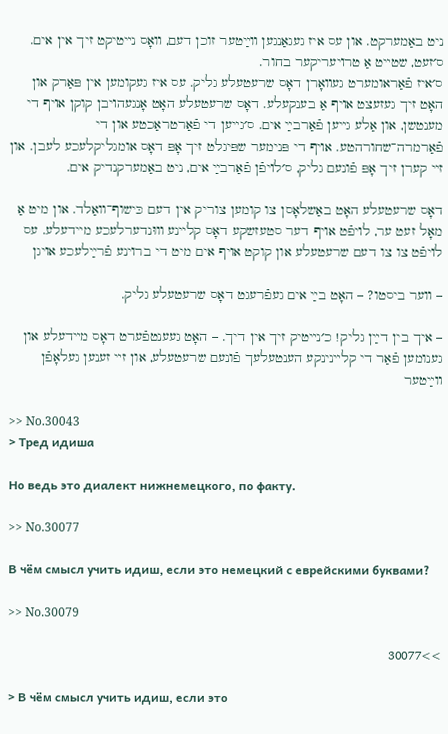ניט באַמערקט. און עס איז געגאַנגען װײַטער זוכן דעם, װאָס נײטיקט זיך אין אים. ס׳זעט, שטײט אַ טרױעריקער בחור.
ס׳איז פֿאַראומערט געװאָרן דאָס שרעטעלע גליק. עס איז געקומען אין פּאַרק און האָט זיך געזעצט אױף אַ בענקעלע. דאָס שרעטעלע האָט אָנגעהױבן קוקן אױף די מענטשן, און אַלע גײען פֿאַרבײַ אים. ס׳גײען די פֿאַרטראַכטע און די פֿאַרמרה־שחורהטע. אױף די פּנימער שפּיגלט זיך אָפּ דאָס אומגליקלעכע לעבן. און זײ קערן זיך אָפּ פֿונעם גליק, ס׳לױפֿן פֿאַרבײַ אים, ניט באַמערקנדיק אים.

דאָס שרעטעלע האָט באַשלאָסן צו קומען צוריק אין דעם כּישוף־װאַלד. און מיט אַ מאָל זעט ער, לױפֿט אױף דער סטעזשקע דאָס קלײנע װוּנדערלעכע מײדעלע. עס לױפֿט צו צו דעם שרעטעלע און קוקט אױף אים מיט די ברױנע פֿרײַלעכע אױגן

– װער ביסטו? – האָט בײַ אים געפֿרעגט דאָס שרעטעלע גליק.

– איך בין דײַן גליק! כ׳נײטיק זיך אין דיך. – האָט געענטפֿערט דאָס מײדעלע און גענומען פֿאַר די קלײנינקע הענטעלעך פֿונעם שרעטעלע, און זײ זענען געלאָפֿן װײַטער

>> No.30043
> Тред идиша

Но ведь это диалект нижнемецкого, по факту.

>> No.30077

В чём смысл учить идиш, если это немецкий с еврейскими буквами?

>> No.30079

>>30077

> В чём смысл учить идиш, если это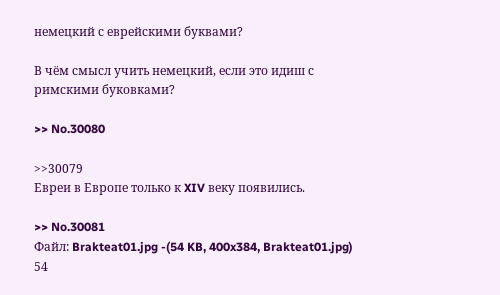немецкий с еврейскими буквами?

В чём смысл учить немецкий, если это идиш с римскими буковками?

>> No.30080

>>30079
Евреи в Европе только к XIV веку появились.

>> No.30081
Файл: Brakteat01.jpg -(54 KB, 400x384, Brakteat01.jpg)
54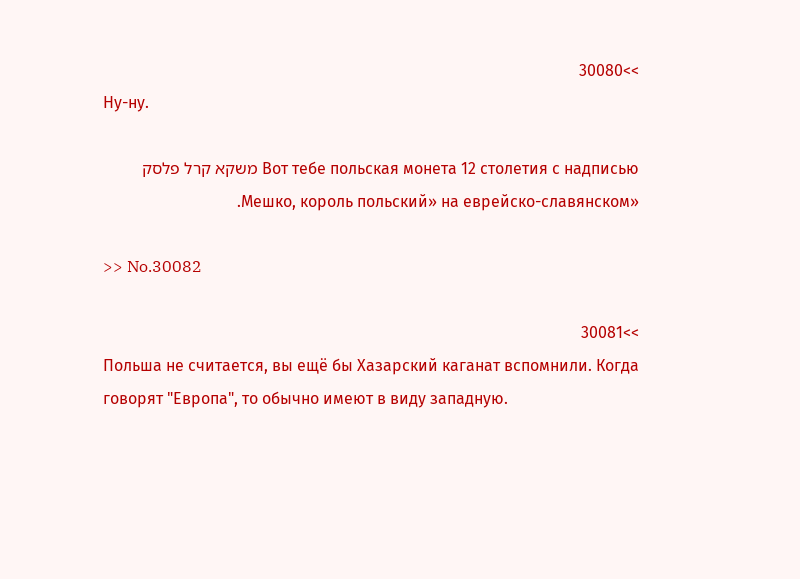>>30080
Ну-ну.

Вот тебе польская монета 12 столетия с надписью משקא קרל פלסק «Мешко, король польский» на еврейско-славянском.

>> No.30082

>>30081
Польша не считается, вы ещё бы Хазарский каганат вспомнили. Когда говорят "Европа", то обычно имеют в виду западную.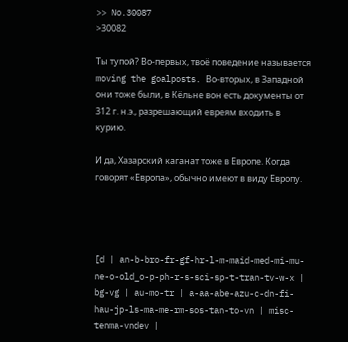>> No.30087
>30082

Ты тупой? Во-первых, твоё поведение называется moving the goalposts. Во-вторых, в Западной они тоже были, в Кёльне вон есть документы от 312 г. н.э., разрешающий евреям входить в курию.

И да, Хазарский каганат тоже в Европе. Когда говорят «Европа», обычно имеют в виду Европу.




[d | an-b-bro-fr-gf-hr-l-m-maid-med-mi-mu-ne-o-old_o-p-ph-r-s-sci-sp-t-tran-tv-w-x | bg-vg | au-mo-tr | a-aa-abe-azu-c-dn-fi-hau-jp-ls-ma-me-rm-sos-tan-to-vn | misc-tenma-vndev |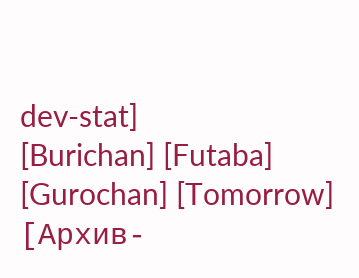dev-stat]
[Burichan] [Futaba] [Gurochan] [Tomorrow] [Архив-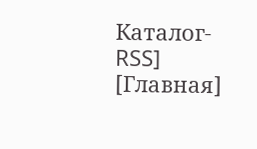Каталог-RSS] [Главная]